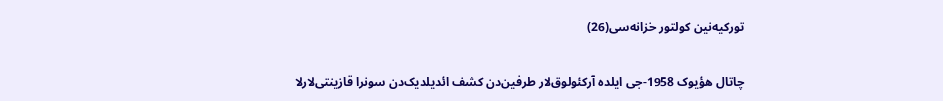تورکیه‌نین کولتور خزانه‌سی(26)

چاتال هؤیوک 1958-جی ایلده آرکئولوق‌لار طرفین‌دن کشف ائدیلدیک‌دن سونرا قازینتی‌لارلا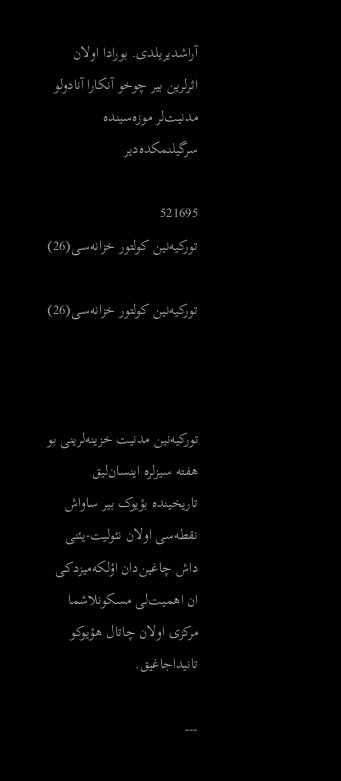آراشدیریلدی. بورادا اولان اثرلرین بیر چوخو آنکارا آنادولو مدنیت‌لر موزه‌سینده سرگیلنمکده‌دیر

521695
تورکیه‌نین کولتور خزانه‌سی(26)

تورکیه‌نین کولتور خزانه‌سی(26)



تورکیه‌نین مدنیت خزینه‌لرینی بو هفته سیزلره اینسان‌لیق تاریخینده بؤیوک بیر ساواش نقطه‌سی اولان نئولیت-یئنی داش چاغین‌دان اؤلکه‌میزدکی ان اهمیت‌لی مسکونلاشما مرکزی اولان چاتال هؤیوکو تانیداجاغیق.

---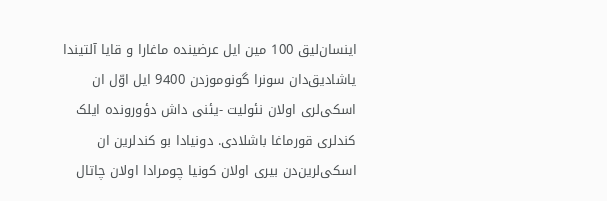اینسان‌لیق 100 مین ایل عرضینده ماغارا و قایا آلتیندا یاشادیق‌دان سونرا گونوموزدن 9400 ایل اوّل ان اسکی‌لری اولان نئولیت -یئنی داش دؤورونده ایلک کندلری قورماغا باشلادی. دونیادا بو کندلرین ان اسکی‌لرین‌دن بیری اولان کونیا چومرادا اولان چاتال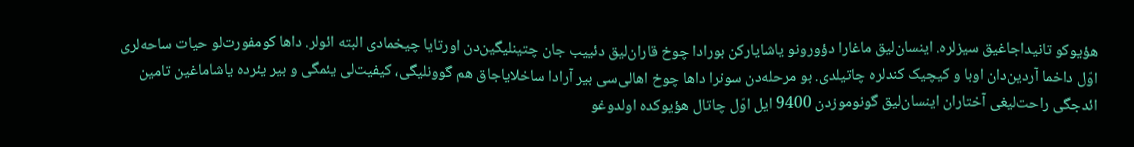هؤیوکو تانیداجاغیق سیزلره. اینسان‌لیق ماغارا دؤورونو یاشایارکن بورادا چوخ قاران‌لیق دئییب جان چتینلیگین‌دن اورتایا چیخمادی البته ائولر. داها کومفورت‌لو حیات ساحه‌لری اوّل داخما آردین‌دان اوبا و کیچیک کندلره چاتیلدی. بو مرحله‌دن سونرا داها چوخ اها‌لی‌سی بیر آرادا ساخلایا‌جاق هم گوونلیگی، کیفیت‌لی یئمگی و بیر یئرده یاشاماغین تامین ائدجگی راحت‌لیغی آختاران اینسان‌لیق گونوموزدن 9400 ایل اوّل چاتال هؤیوکده اولدوغو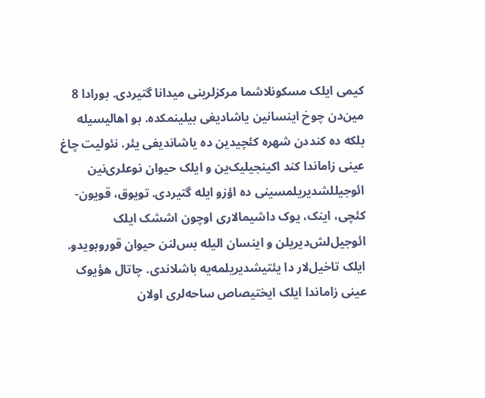کیمی ایلک مسکونلاشما مرکزلرینی میدانا گتیردی. بورادا 8 مین‌دن چوخ اینسانین یاشادیغی بیلینمکده. بو اهالیسیله بلکه ده کنددن شهره کئچیدین ده یاشاندیغی یئر. نئولیت چاغ عینی زاماندا کند اکینجیلیک‌ین و ایلک حیوان نوعلری‌نین ائوجیللشدیریلمسینی ده اؤزو ایله گتیردی. تویوق، قویون-کئچی، اینک، یوک داشیما‌لاری اوچون اششک ایلک ائوجیل‌لش‌دیریلن و اینسان الیله بس‌لنن حیوان قوروبویدو. ایلک تاخیل‌لار دا یئتیشدیریلمه‌یه باشلاندی. چاتال هؤیوک عینی زاماندا ایلک ایختیصاص ساحه‌لری اولان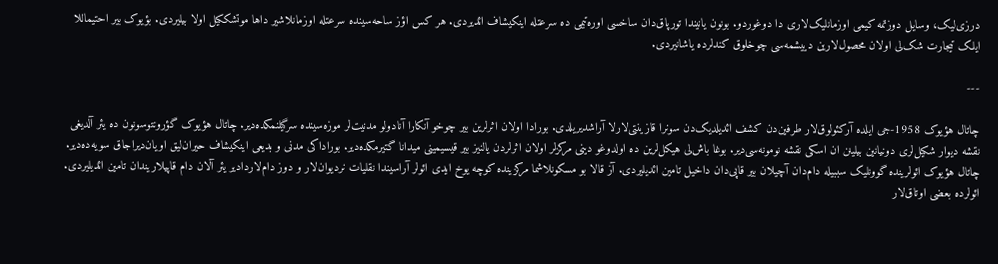درزی‌لیک، وسایل دوزتمه کیمی اوزمانلیک‌لاری دا دوغوردو. بونون یانیندا تورپاق‌دان ساخسی اوره‌تیمی ده سرعتله اینکیشاف ائدیردی. هر کس اؤز ساحه‌سینده سرعتله اوزمانلاشیر داها موتشککیل اولا بیلیردی. بؤیوک بیر احتیماللا ایلک تیجارت شک‌لی اولان محصول‌لارین دییشمه‌سی چوخلوق کندلرده یاشانیردی.

---

چاتال هؤیوک 1958-جی ایلده آرکئولوق‌لار طرفین‌دن کشف ائدیلدیک‌دن سونرا قازینتی‌لارلا آراشدیریلدی. بورادا اولان اثرلرین بیر چوخو آنکارا آنادولو مدنیت‌لر موزه‌سینده سرگیلنمکده‌دیر. چاتال هؤیوک گؤرونتوسونون ده یئر آلدیغی نقشه دیوار شکیل‌لری دونیانین بیلینن ان اسکی نقشه نومونه‌سی‌دیر. بوغا باش‌لی هیکل‌لرین ده اولدوغو دینی مرکزلر اولان اثرلردن یالنیز بیر قیسیمینی میدانا گتیرمکده‌دیر. بورا‌داکی مدنی و بدیعی اینکیشاف حیران‌لیق اویان‌دیرا‌جاق سویه‌ده‌دیر. چاتال هؤیوک ائولرینده گوونلیک سببیله دام‌دان آچیلان بیر قاپی‌دان داخیل تامین ائدیلیردی. آز قالا بو مسکونلاشما مرکزینده کوچه یوخ ایدی ائولر آراسیندا نقلیات نردیوان‌لار و دوز دام‌لاردا‌دیر یئر آلان دام قاپیلاریندان‌ تامین ائدیلیردی. ائولرده بعضی اوتاق‌لار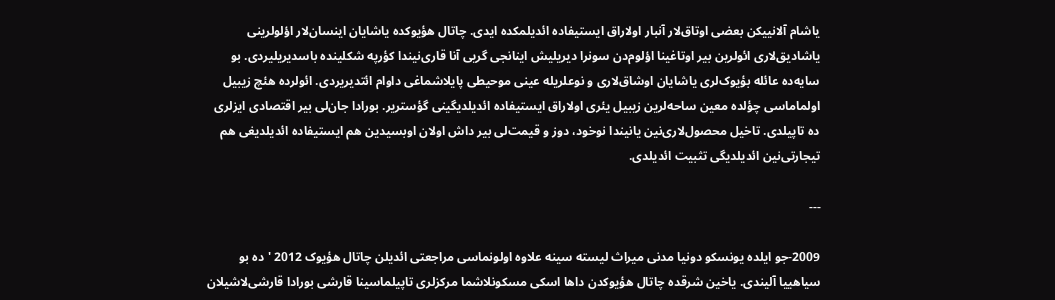یاشام آلانییکن بعضی اوتاق‌لار آنبار اولا‌راق ایستیفاده ائدیلمکده ایدی. چاتال هؤیوکده یاشایان اینسان‌لار اؤلولرینی یاشادیق‌لاری ائولرین بیر اوتاغینا اؤلوم‌دن سونرا دیریلیش اینانجی گریی آنا قاری‌نیندا کؤرپه شکلینده باسدیریلیردی. بو سایه‌ده عائله بؤیوک‌لری یاشایان اوشاق‌لاری و نوعلریله عینی موحیطی پایلاشماغی داوام ائتدیریردی. ائولرده هئچ زیبیل اولماماسی چؤلده معین ساحه‌لرین زیبیل یئری اولا‌راق ایستیفاده ائدیلدیگینی گؤستریر. بورادا جان‌لی بیر اقتصادی ایزلری ده تاپیلدی. تاخیل محصول‌لاری‌نین یانیندا نوخود، دوز و قیمت‌لی بیر داش اولان اوبسیدین هم ایستیفاده ائدیلدیغی هم تیجارتی‌نین ائدیلدیگی تثبیت ائدیلدی.

---

2009-جو ایلده یونسکو دونیا مدنی میراث لیسته سینه علاوه اولونماسی مراجعتی ائدیلن چاتال هؤیوک 2012 'ده بو سیاهییا آلیندی. یاخین شرقده چاتال هؤیوکدن داها اسکی مسکونلاشما مرکزلری تاپیلماسینا قارشی بورادا قارشی‌لاشیلان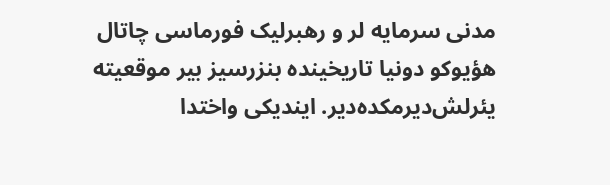مدنی سرمایه لر و رهبرلیک فورماسی چاتال هؤیوکو دونیا تاریخینده بنزرسیز بیر موقعیته یئرلش‌دیرمکده‌دیر. ایندیکی واختدا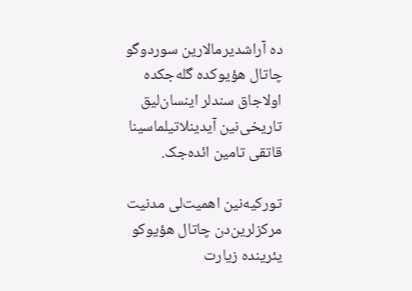ده آراشدیرما‌لارین سوردوگو چاتال هؤیوکده گله‌جکده اولا‌جاق سندلر اینسان‌لیق تاریخی‌نین آیدینلاتیلماسینا قاتقی تامین ائده‌جک.

تورکیه‌نین اهمیت‌لی مدنیت مرکزلرین‌دن چاتال هؤیوکو یئرینده زیارت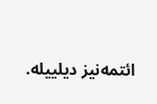ائتمه‌نیز دیلییله.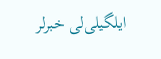ایلگیلی‌لی خبرلر